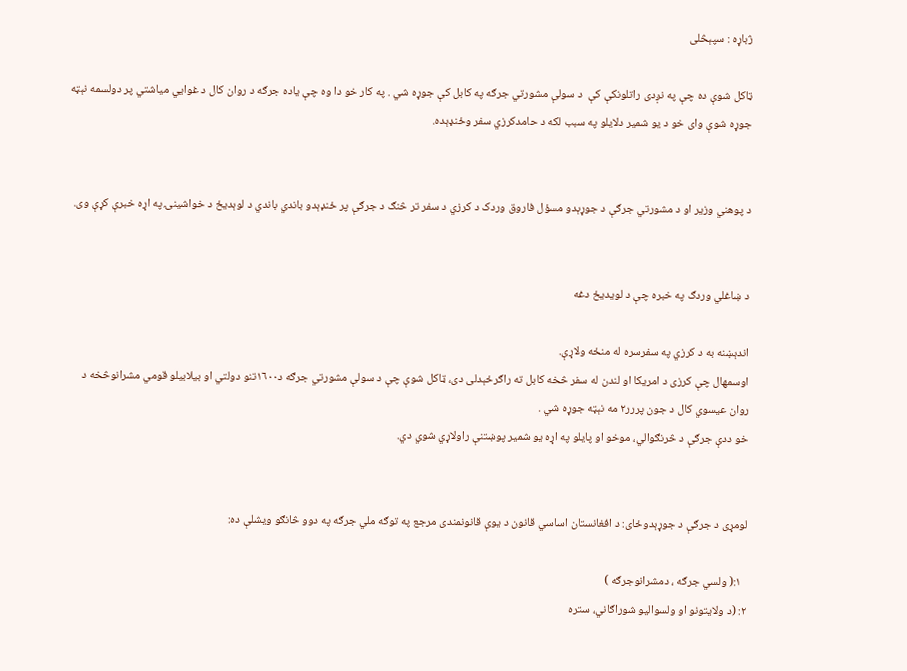ژباړه : سپېڅلى

ټاکل شوې ده چې په نږدی راتلونکې کې  د سولې مشورتي جرګه په کابل کې جوړه شي . په کار خو دا وه چې ياده جرګه د روان کال د غوايي مياشتي پر دولسمه نېټه جوړه شوې واى خو د يو شمير دلايلو په سبب لکه د حامدکرزي سفر وځنډېده.


د پوهني وزير او د مشورتي جرګې د جوړېدو مسؤل فاروق وردک د کرزي د سفر تر څنګ د جرګې پر ځنډېدو باندي باندي د لوېديځ د خواشينۍ په اړه خبرې کړې وی.


د ښاغلي وردګ په خبره چې د لويديځ دغه

اندېښنه به د کرزي په سفرسره له منځه ولاړې.
اوسمهال چې کرزى د امريکا او لندن له سفر څخه کابل ته راګرځېدلى دى، ټاکل شوې چې د سولې مشورتي جرګه د١٦٠٠تنو دولتي او بيلابيلو قومي مشرانوڅخه د روان عيسوي کال د جون پررر۲ مه نېټه جوړه شي .
خو ددې جرګې د څرنګوالي، موخو او پايلو په اړه يو شمير پوښتنې راولاړي شوي دي.


لومړى د جرګې د جوړېدوځاى: د افغانستان اساسي قانون د یوې قانونمندی مرجع په توګه ملي جرګه په دوو څانګو ويشلې ده:

  ۱:( ولسي جرګه ، دمشرانوجرګه )
۲: (د ولايتونو او ولسواليو شوراګاني، ستره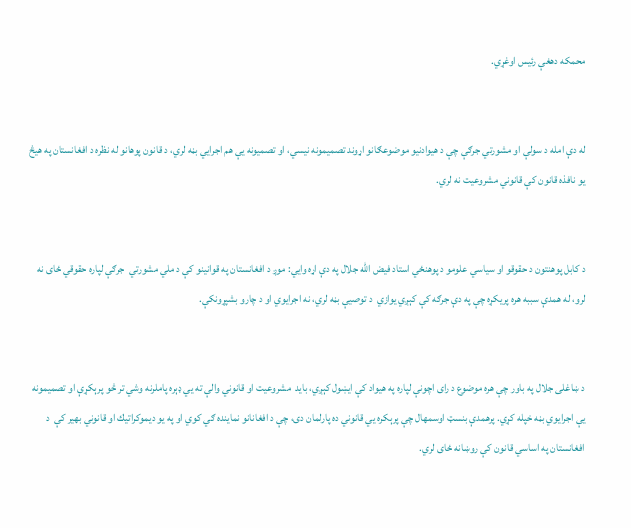محمكه دهغې رئيس اوغړي.


له دې امله د سولې او مشورتي جرګې چې د هيوادنيو موضوعګانو اړوند تصميمونه نيسي، او تصميونه يې هم اجرايي بڼه لري، د قانون پوهانو له نظره د افغانستان په هيڅ يو نافذه قانون کې قانوني مشروعيت نه لري.


د كابل پوهنتون د حقوقو او سياسي علومو د پوهنځي استاد فيض الله جلال په دې اړه وايي: موږ د افغانستان په قوانينو کې د ملي مشورتي  جرګې لپاره حقوقي ځاى نه لرو، له همدې سببه هره پریکړه چې په دې جرګه کې کېږي يوازي  د توصيې بڼه لري، نه اجرايوي او د چارو بشپړونكې.


د ښاغلى جلال په باور چې هره موضوع د رای اچونې لپاره په هيواد کې ايښول کېږي، بايد  مشروعيت او قانوني والې ته يي ډېره پاملرنه وشي تر څو پرېكړې او تصميمونه يې اجرايوي بڼه خپله كړي. پرهمدې بنسټ اوسمهال چې پرېكره يي قانوني ده پارلمان دى، چې د افغانانو نماينده ګي كوي او په يو ديموكراتيك او قانوني بهير کې  د افغانستان په اساسي قانون کې روښانه ځاى لري.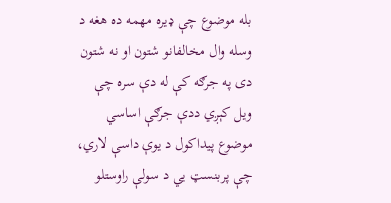بله موضوع چې ډيره مهمه ده هغه د وسله وال مخالفانو شتون او نه شتون دی په جرګه کې له دې سره چې ويل كېږي ددې جرګې اساسي موضوع پيداكول د يوې داسې لاري، چې پربنسټ يي د سولې راوستلو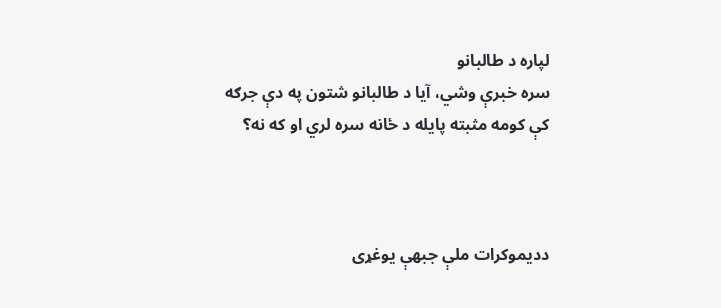لپاره د طالبانو
سره خبرې وشي، آيا د طالبانو شتون په دې جرګه کې كومه مثبته پايله د ځانه سره لري او که نه؟



دديموكرات ملې جبهې يوغړى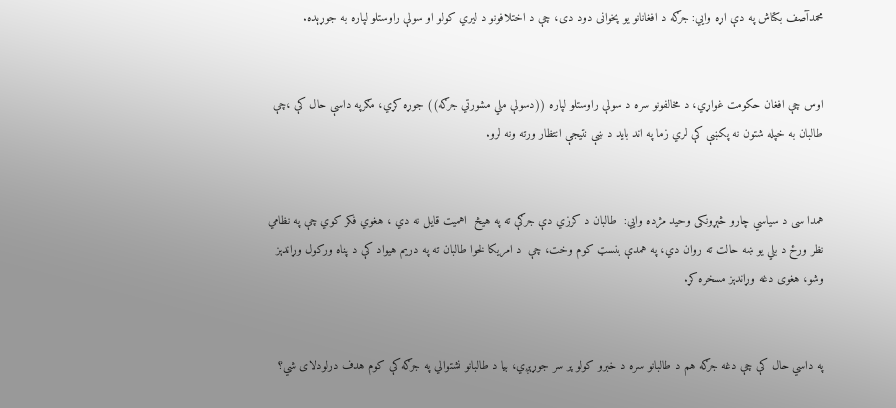محمدآصف بكتاش په دې اړه وايي: جرګه د افغانانو يو پخوانى دود دی، چې د اختلافونو د ليري كولو او سولې راوستلو لپاره به جوړېده.


اوس چې افغان حكومت غواړي، د مخالفونو سره د سولې راوستلو لپاره ((دسولې ملي مشورتي جرګه)) جوړه كړي، مګرپه داسې حال کې ،چې طالبان به خپله شتون نه پكښې کې لري زما په اند بايد د ښې نتيجې انتظار ورته ونه لرو.


همدا سی د سياسي چارو څېړونكى وحيد مژده وايي:  طالبان د كرزي دې جرګې ته په هيڅ  اهميت قايل نه دي ، هغوي فكر كوي چې په نظامي نظر ورځ د بلي يو ښه حالت ته روان دي، په همدې بنسټ كوم وخت، چې  د امريكا لخوا طالبان ته په دريم هيواد کې د پناه وركول وړاندېز وشو، هغوى دغه وړاندېز مسخره كړ.


په داسي حال کې چې دغه جرګه هم د طالبانو سره د خبرو كولو پر سر جوړېږي، بيا د طالبانو نشتوالي په جرګه کې كوم هدف درلودلاى شي؟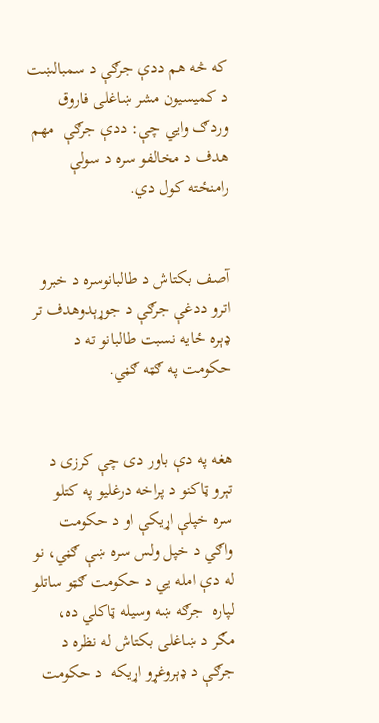كه څه هم ددې جرګې د سمبالښت د کمیسیون مشر ښاغلى فاروق وردګ وايي چې: ددې جرګې  مهم هدف د مخالفو سره د سولې رامنځته كول دي.


آصف بكتاش د طالبانوسره د خبرو اترو ددغې جرګې د جوړېدوهدف تر ډېره ځایه نسبت طالبانو ته د حكومت په ګټه ګڼي.


هغه په دې باور دی چې كرزى د تېرو ټاكنو د پراخه درغليو په كتلو سره خپلې اړيكې او د حكومت واګي د خپل ولس سره ښې ګڼي، نو له دې امله يي د حكومت ګټو ساتلو لپاره  جرګه ښه وسيله ټاكلي ده، مګر د ښاغلى بكتاش له نظره د جرګې د ډېروغړو اړيكه  د حكومت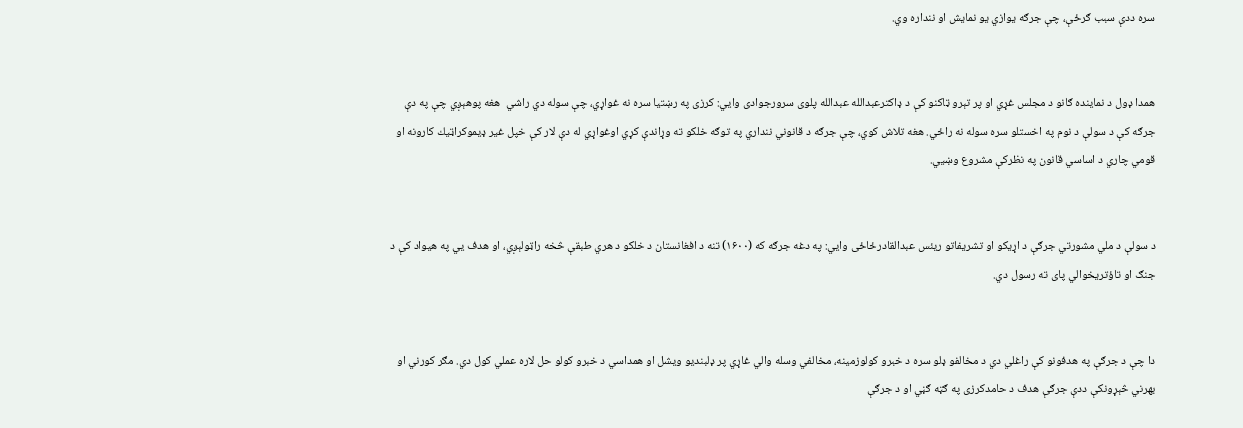سره ددې سبب ګرځې، چې جرګه يوازي يو نمايش او ننداره وي.


همدا ډول د نماينده ګانو د مجلس غړي او پر تېرو ټاكنو کې د ډاكترعبدالله عبدالله پلوى سرورجوادى وايي: كرزى په رښتيا سره نه غواړي، چې سوله دي راشي  هغه پوهېږي چې په دې جرګه کې د سولې د نوم په اخستلو سره سوله نه راځي. هغه تلاش كوي، چې جرګه د قانوني ننداري په توګه خلکو ته وړاندې كړي اوغواړي له دې لار کې خپل غير ډيموكراټيك كارونه او قومي چاري د اساسي قانون په نظرکې مشروع وښيي.


د سولې د ملي مشورتي جرګې د اړيكو او تشريفاتو ريئس عبدالقادرځاځى وايي: په دغه جرګه كه (۱۶۰۰) تنه د افغانستان د خلکو د هري طبقې څخه راټولېږي، او هدف يي په هيواد کې د جنګ او تاؤتريخوالي پاى ته رسول دي.


دا چې د جرګې په هدفونو کې راغلي دي د مخالفو ډلو سره د خبرو كولوزمينه، مخالفي وسله والي غاړي پر ډلبنديو ویشل او همداسي د خبرو كولو حل لاره عملي كول دي. مګر كورني او بهرني څېړونکې ددې جرګې هدف د حامدكرزى په ګټه ګڼي او د جرګې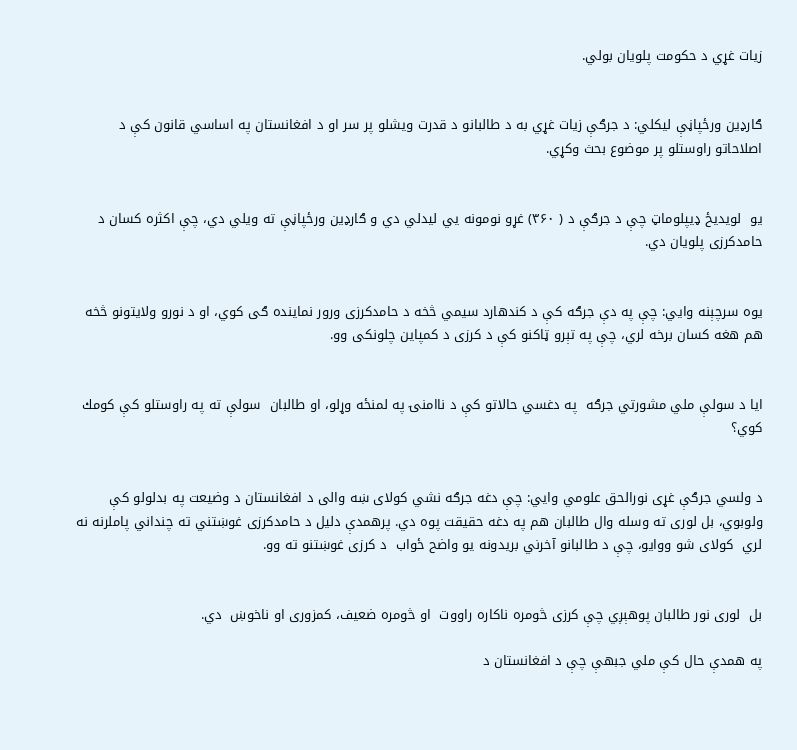زيات غړي د حكومت پلويان بولي.


ګارډين ورځپاڼې ليكلي: د جرګې زيات غړي به د طالبانو د قدرت ويشلو پر سر او د افغانستان په اساسي قانون کې د اصلاحاتو راوستلو پر موضوع بحث وكړي.


يو  لويديځ ډيپلوماټ چې د جرګې د ( ۳۶۰) غړو نومونه يي ليدلي دي و ګارډين ورځپاڼې ته ويلي دي، چې اكثره كسان د حامدكرزى پلويان دي.


يوه سرچېنه وايي: چې په دې جرګه کې د كندهارد سيمي څخه د حامدكرزى ورور نماينده ګى كوي، او د نورو ولايتونو څخه هم هغه كسان برخه لري، چې په تېرو ټاكنو کې د كرزى د كمپاين چلونكى وو.


ايا د سولې ملي مشورتي جرګه  په دغسي حالاتو کې د ناامنۍ په لمنځه وړلو، او طالبان  سولې ته په راوستلو کې كومك كوي؟


د ولسي جرګې غړى نورالحق علومي وايي: چې دغه جرګه نشي كولاى ښه والی د افغانستان د وضيعت په بدلولو کې ولوبوي، بل لوری ته وسله وال طالبان هم په دغه حقيقت پوه دي. پرهمدې دليل د حامدكرزى غوښتني ته چنداني پاملرنه نه لري  كولاى شو ووايو، چې د طالبانو آخرني بريدونه يو واضح ځواب  د كرزى غوښتنو ته وو.


بل  لوری نور طالبان پوهېږي چې كرزى څومره ناكاره راووت  او څومره ضعيف، كمزورى او ناخوښ  دي.

په همدې حال کې ملي جبهې چې د افغانستان د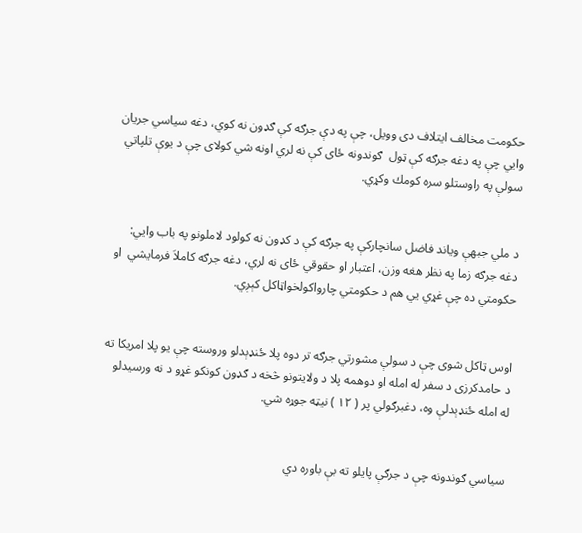حكومت مخالف ايتلاف دی وويل، چې په دې جرګه کې ګډون نه كوي، دغه سياسي جريان وايي چې په دغه جرګه کې ټول  ګوندونه ځاى کې نه لري اونه شي كولاى چې د يوې تلپاتي سولې په راوستلو سره كومك وكړي.


د ملي جبهې وياند فاضل سانچارکې په جرګه کې د كډون نه كولود لاملونو په باب وايي: دغه جرګه زما په نظر هغه وزن، اعتبار او حقوقي ځاى نه لري، دغه جرګه كاملاَ فرمايشي  او حكومتي ده چې غړي يي هم د حكومتي چارواكولخواټاكل كېږي.


اوس ټاكل شوی چې د سولې مشورتي جرګه تر دوه پلا ځنډېدلو وروسته چې يو پلا امريكا ته د حامدكرزى د سفر له امله او دوهمه پلا د ولايتونو څخه د ګډون كونكو غړو د نه ورسيدلو له امله ځنډېدلې وه، دغبرګولي پر ( ۱۲ ) نيټه جوړه شي.


سياسي ګوندونه چې د جرګې پايلو ته بې باوره دي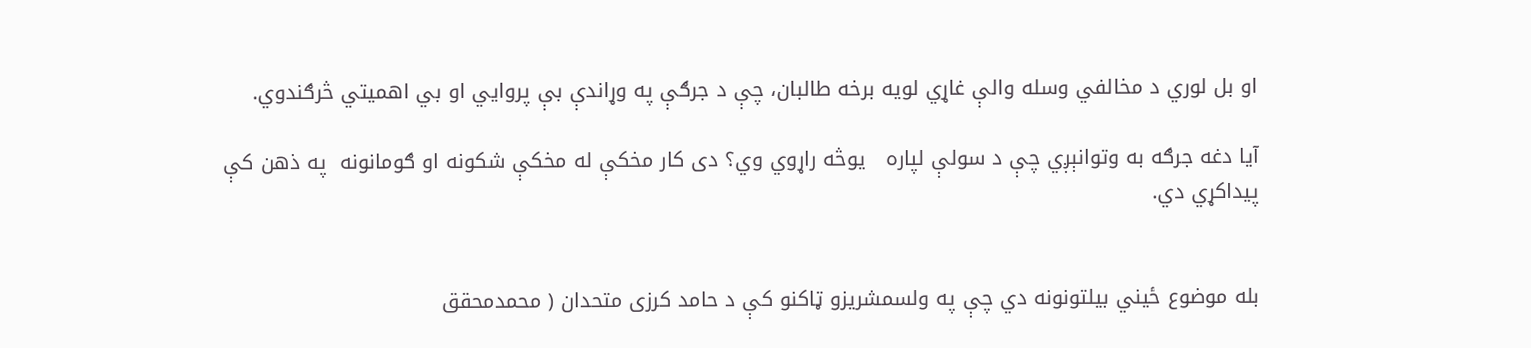او بل لوري د مخالفي وسله والې غاړي لويه برخه طالبان، چې د جرګې په وړاندې بې پروايي او بي اهميتي څرګندوي.

آيا دغه جرګه به وتوانېږي چې د سولې لپاره   يوڅه راړوي وي؟ دی کار مخکې له مخکې شكونه او ګومانونه  په ذهن کې پيداكړي دي.


بله موضوع ځيني بيلتونونه دي چې په ولسمشریزو ټاکنو کې د حامد کرزی متحدان ( محمدمحقق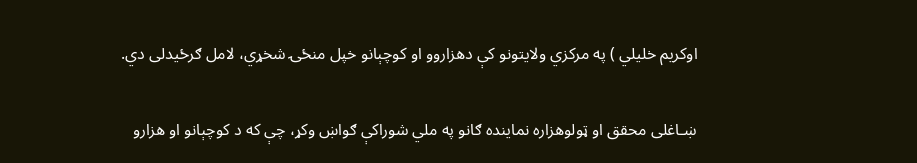اوكريم خليلي ) په مركزي ولايتونو کې دهزاروو او كوچېانو خپل منځۍ شخړي، لامل ګرځیدلی دي.


ښـاغلى محقق او ټولوهزاره نماينده ګانو په ملي شوراکې ګواښ وكړ، چې كه د كوچېانو او هزارو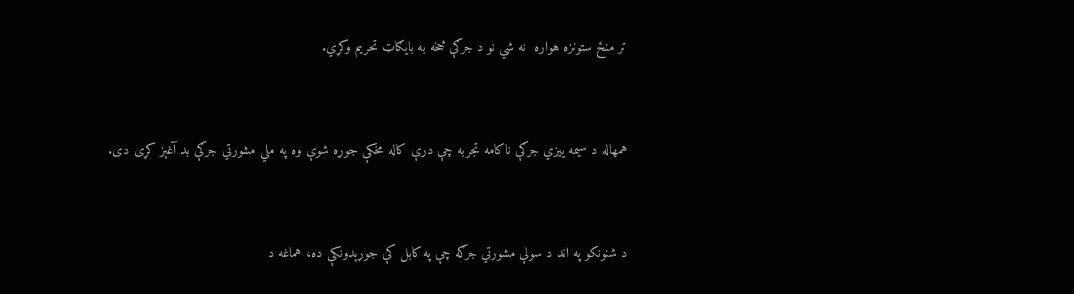تر منځ ستونزه هواره  نه شي نو د جرګې څخه به بايګاټ تحريم وكړي.


همهاله د سيمه ییزي جرګې ناكامه تجربه چې درې كاله مخکې جوړه شوې وه په ملي مشورتي جرګې بد آغېز كړی دی.


د شنونکو په اند د سولې مشورتي جرګه چې په كابل کې جوړېدونكې ده، هماغه د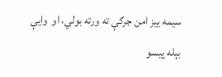سيمه یيز امن جرګې ته ورته بولي، او  وایې بېله پيسو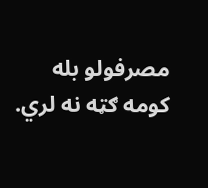مصرفولو بله كومه ګټه نه لري.